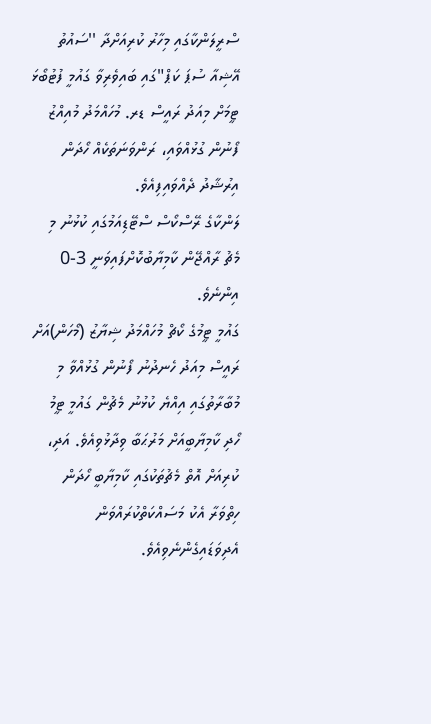ސްރީލަންކާގައި މިހާރު ކުރިއަށްދާ ''ސައުތު އޭޝިއާ ސުޕަ ކަޕް"ގައި ބައިވެރިވާ ގައުމީ ފުޓުބޯޅަ ޓީމަށް މިއަދު ރައީސް ޑރ. މުހައްމަދު މުއިއްޒު ފޯނުން ގުޅުއްވައި، ރަންވަނަތަކެއް ހޯދަން އިރުޝާދު ދެއްވައިފިއެވެ.
ލަންކާގެ ރޭސްކޯސް ސްޓޭޑިއަމުގައި ކުޅުނު މި މެޗު ރާއްޖޭން ކާމިޔާބުކޮށްފައިވަނީ 3-0 އިންނެވެ.
ގައުމީ ޓީމުގެ ކޯޗް މުހައްމަދު ޝިޔާޒު (މޯހަން)އަށް ރައީސް މިއަދު ހެނދުނު ފޯނުން ގުޅުއްވާ މި މުބާރާތުގައި އިއްޔެ ކުޅުނު މެޗުން ގައުމީ ޓީމު ހޯދި ކާމިޔާބީއަށް މަރުޙަބާ ވިދާޅުވިއެވެ. އަދި، ކުރިއަށް އޮތް މެޗުތަކުގައި ކާމިޔާބީ ހޯދަން ހިތްވަރާ އެކު މަސައްކަތްކުރައްވަން އެދިވަޑައިގެންނެވިއެވެ.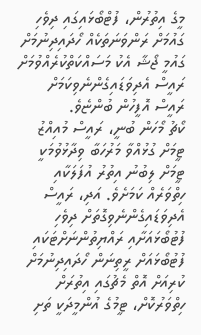މީގެ އިތުރުން، ފުޓްބޯޅައިގައި ދިވެހި ގައުމަށް ރަންވަނަތަކެއް ހޯދައިދިނުމަށް ގައުމީ ޖޯޝާ އެކު މަސައްކަތްކުރެއްވުމަށް ރައީސް އެދިވަޑައިގެންނެވިކަމަށް ރައީސް އޮފީހުން ބުންޏެވެ.
ކޯޗު މޯހަން ބުނީ، ރައީސް މުއިއްޒު ޓީމަށް ގުޅުއްވާ މަރުހަބާ ވިދާޅުވުމަކީ ޓީމަށް ލިބުނު އިތުރު އުފަލަކާއި ހިތްވަރެއް ކަމަށެވެ. އަދި، ރައީސް އެދިވަޑައިގެންނެވިގޮތަށް ދިވެހި ފުޓުބޯޅައަށާއި ރައްޔިތުންނަށްޓަކައި ފުޓުބޯޅައަށް ރީތިނަން ހޯދައިދިނުމަށް ކުރިއަށް އޮތް މެޗުގައި އިތުރަށް ހިތްވަރުކޮށް، ޓީމުގެ އުންމީދަކީ ތަށި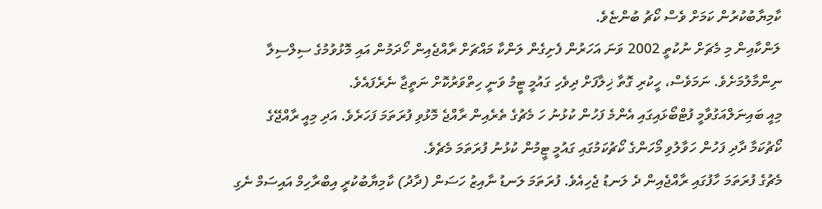ކާމިޔާބުކުރުން ކަމަށް ވެސް ކޯޗު ބުންޏެވެ.
ލަންކާއިން މި މެޗަށް ނުކުތީ 2002 ވަނަ އަހަރުން ފެށިގެން ލަންކާ މައްޗަށް ރާއްޖެއިން ހޯދަމުން އައި މޮޅުވުމުގެ ސިލްސިލާ ނިންމާލުމަށެވެ. ނަމަވެސް، ހީކުރި ގޮތާ ޚިލާފަށް ދިވެހި ގައުމީ ޓީމު ވަނީ ހިތްވަރުކޮށް ނަތީޖާ ނެރެފައެވެ.
މިއީ ބައިނަލްއަގުވާމީ ފުޓްބޯޅައިގައި އެންމެ ފަހުން ކުޅުނު ހަ މެޗުގެ ތެރެއިން ރާއްޖެ މޮޅުވި ފުރަތަމަ ފަހަރެވެ. އަދި މިއީ ރާއްޖޭގެ ކޯޗުކަމާ ދާދި ފަހުން ހަވާލުވި މޯހަންގެ ކޯޗުކަމުގައި ގައުމީ ޓީމުން ކުޅުނު ފުރަތަމަ މެޗެވެ.
މެޗުގެ ފުރަތަމަ ހާފުގައި ރާއްޖެއިން ދެ ލަނޑު ޖެހިއެވެ. ފުރަތަމަ ލަނޑު ނާއިޒު ހަސަން (ދާދު) ކާމިޔާބުކުރީ އިބްރާހިމް އައިސަމް ނެގި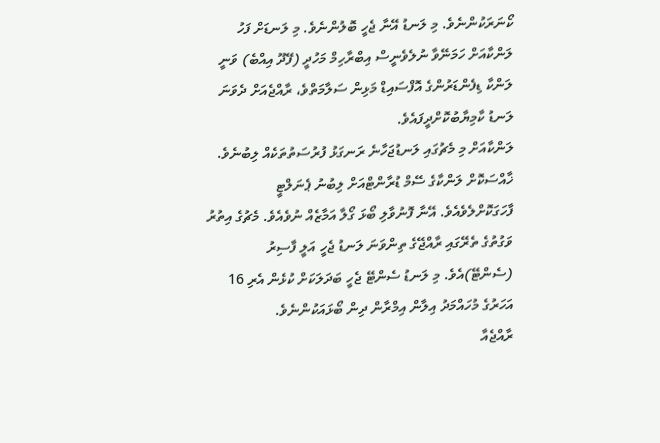ކޯނަރަކުންނެވެ. މި ލަނޑު އޭނާ ޖެހީ ބޮލުންނެވެ. މި ލަނޑަށް ފަހު ލަންކާއަށް ހަމަނޭވާ ނުލެވެނީސް އިބްރާހިމް މަހުދީ (ފޭދޫ އިއްބެ) ވަނީ ލަންކާ ޑިފެންޑަރުންގެ އޮފްސައިޑް މަޅިން ސަލާމަތްވެ، ރާއްޖެއަށް ދެވަނަ ލަނޑު ކާމިޔާބުކޮށްދީފައެވެ.
ލަންކާއަށް މި މެޗުގައި ލަނޑުޖަހާނެ ރަނގަޅު ފުރުސަތުތަކެއް ލިބުނެވެ. ޚާއްސަކޮށް ލަންކާގެ ސޭމް ޑުރާންޓްއަށް ލިބުނު ޕެނަލްޓީ ފާހަގަކޮށްލެވެއެވެ. އޭނާ ފޮނުވާލި ބޯޅަ ގޯލާ އަމާޒެއް ނުވެއެވެ. މެޗުގެ އިތުރު ވަގުތުގެ ތެރޭގައި ރާއްޖޭގެ ތިންވަނަ ލަނޑު ޖެހީ އަލީ ފާސިރު (ސެންޓޭ)އެވެ. މި ލަނޑު ސެންޓޭ ޖެހީ ބަދަލަކަށް ކުޅެން އެރި 16 އަހަރުގެ މުހައްމަދު އިލާން އިމްރާން ދިން ބޯޅައަކުންނެވެ.
ރާއްޖެއާ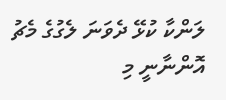ލަންކާ ކުޅޭ ދެވަނަ ލެގުގެ މެޗު އޮންނާނީ މި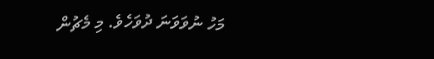މަހު ނުވަވަނަ ދުވަހެވެ. މި މެޗުން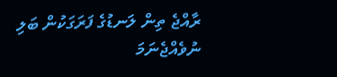ރާއްޖެ ތިން ލަނޑުގެ ފަރަގަކުން ބަލި ނުވެއްޖެނަމަ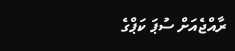ރާއްޖެއަށް ސުޕަ ކަޕްގެ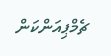ޗެމްޕިއަންކަން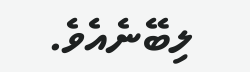ލިބޭނެއެވެ.